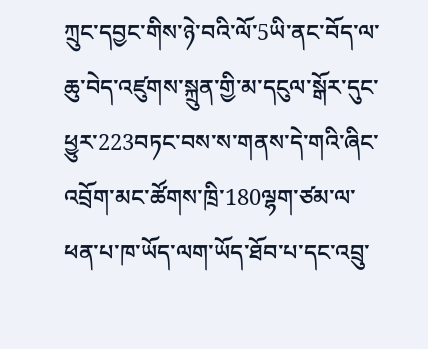ཀྲུང་དབྱང་གིས་ཉེ་བའི་ལོ་5ཡི་ནང་བོད་ལ་ཆུ་བེད་འཛུགས་སྐྲུན་གྱི་མ་དངུལ་སྒོར་དུང་ཕྱུར་223བཏང་བས་ས་གནས་དེ་གའི་ཞིང་འབྲོག་མང་ཚོགས་ཁྲི་180ལྷག་ཙམ་ལ་ཕན་པ་ཁ་ཡོད་ལག་ཡོད་ཐོབ་པ་དང་འབྲུ་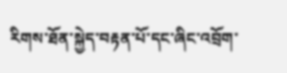རིགས་ཐོན་སྐྱེད་བརྟན་པོ་དང་ཞིང་འབྲོག་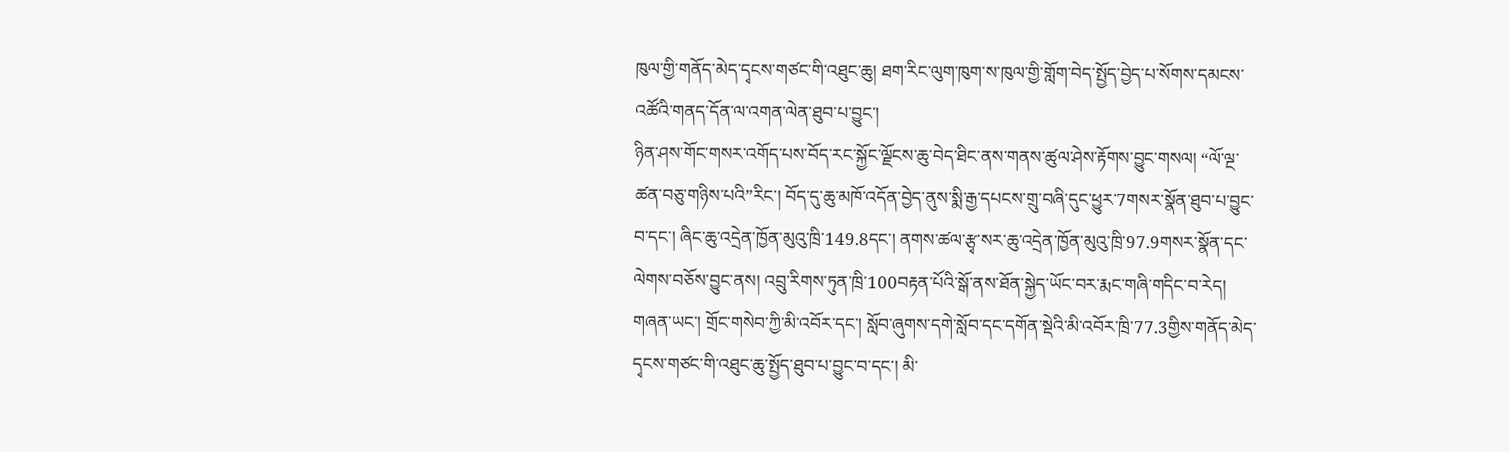ཁུལ་གྱི་གནོད་མེད་དྭངས་གཙང་གི་འཐུང་ཆུ། ཐག་རིང་ལུག་ཁུག་ས་ཁུལ་གྱི་གློག་བེད་སྤྱོད་བྱེད་པ་སོགས་དམངས་འཚོའི་གནད་དོན་ལ་འགན་ལེན་ཐུབ་པ་བྱུང་།
ཉིན་ཤས་གོང་གསར་འགོད་པས་བོད་རང་སྐྱོང་ལྗོངས་ཆུ་བེད་ཐིང་ནས་གནས་ཚུལ་ཤེས་རྟོགས་བྱུང་གསལ། “ལོ་ལྔ་ཚན་བཅུ་གཉིས་པའི”རིང་། བོད་དུ་ཆུ་མཁོ་འདོན་བྱེད་ནུས་སྨི་རྒྱ་དཔངས་གྲུ་བཞི་དུང་ཕྱུར་7གསར་སྣོན་ཐུབ་པ་བྱུང་བ་དང་། ཞིང་ཆུ་འདྲེན་ཁྱོན་མུའུ་ཁྲི་149.8དང་། ནགས་ཚལ་རྩྭ་སར་ཆུ་འདྲེན་ཁྱོན་མུའུ་ཁྲི་97.9གསར་སྣོན་དང་ལེགས་བཅོས་བྱུང་ནས། འབྲུ་རིགས་ཏུན་ཁྲི་100བརྟན་པོའི་སྒོ་ནས་ཐོན་སྐྱེད་ཡོང་བར་རྨང་གཞི་གདིང་བ་རེད། གཞན་ཡང་། གྲོང་གསེབ་ཀྱི་མི་འབོར་དང་། སློབ་ཞུགས་དགེ་སློབ་དང་དགོན་སྡེའི་མི་འབོར་ཁྲི་77.3གྱིས་གནོད་མེད་དྭངས་གཙང་གི་འཐུང་ཆུ་སྤྱོད་ཐུབ་པ་བྱུང་བ་དང་། མི་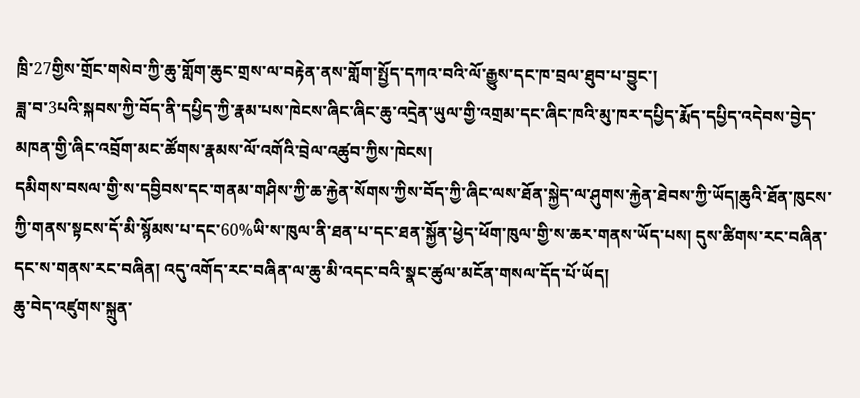ཁྲི་27གྱིས་གྲོང་གསེབ་ཀྱི་ཆུ་གློག་ཆུང་གྲས་ལ་བརྟེན་ནས་གློག་སྤྱོད་དཀའ་བའི་ལོ་རྒྱུས་དང་ཁ་བྲལ་ཐུབ་པ་བྱུང་།
ཟླ་བ་3པའི་སྐབས་ཀྱི་བོད་ནི་དཔྱིད་ཀྱི་རྣམ་པས་ཁེངས་ཞིང་ཞིང་ཆུ་འདྲེན་ཡུལ་གྱི་འགྲམ་དང་ཞིང་ཁའི་མུ་ཁར་དཔྱིད་རྨོད་དཔྱིད་འདེབས་བྱེད་མཁན་གྱི་ཞིང་འབྲོག་མང་ཚོགས་རྣམས་ལོ་འགོའི་བྲེལ་འཚུབ་ཀྱིས་ཁེངས།
དམིགས་བསལ་གྱི་ས་དབྱིབས་དང་གནམ་གཤིས་ཀྱི་ཆ་རྐྱེན་སོགས་ཀྱིས་བོད་ཀྱི་ཞིང་ལས་ཐོན་སྐྱེད་ལ་ཤུགས་རྐྱེན་ཐེབས་ཀྱི་ཡོད།ཆུའི་ཐོན་ཁུངས་ཀྱི་གནས་སྟངས་དོ་མི་སྙོམས་པ་དང་60%ཡི་ས་ཁུལ་ནི་ཐན་པ་དང་ཐན་སྐྱོན་ཕྱེད་ཕོག་ཁུལ་གྱི་ས་ཆར་གནས་ཡོད་པས། དུས་ཚིགས་རང་བཞིན་དང་ས་གནས་རང་བཞིན། འདུ་འགོད་རང་བཞིན་ལ་ཆུ་མི་འདང་བའི་སྣང་ཚུལ་མངོན་གསལ་དོད་པོ་ཡོད།
ཆུ་བེད་འཛུགས་སྐྲུན་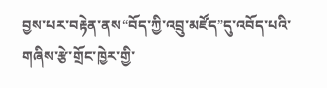བྱས་པར་བརྟེན་ནས“བོད་ཀྱི་འབྲུ་མཛོད”དུ་འབོད་པའི་གཞིས་རྩེ་གྲོང་ཁྱེར་གྱི་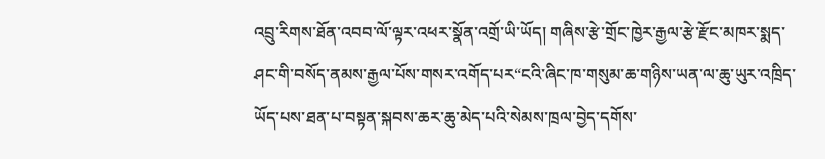འབྲུ་རིགས་ཐོན་འབབ་ལོ་ལྟར་འཕར་སྣོན་འགྲོ་ཡི་ཡོད། གཞིས་རྩེ་གྲོང་ཁྱེར་རྒྱལ་རྩེ་རྫོང་མཁར་སྨད་ཤང་གི་བསོད་ནམས་རྒྱལ་པོས་གསར་འགོད་པར“ངའི་ཞིང་ཁ་གསུམ་ཆ་གཉིས་ཡན་ལ་ཆུ་ཡུར་འཁྲིད་ཡོད་པས་ཐན་པ་བསྟན་སྐབས་ཆར་ཆུ་མེད་པའི་སེམས་ཁྲལ་བྱེད་དགོས་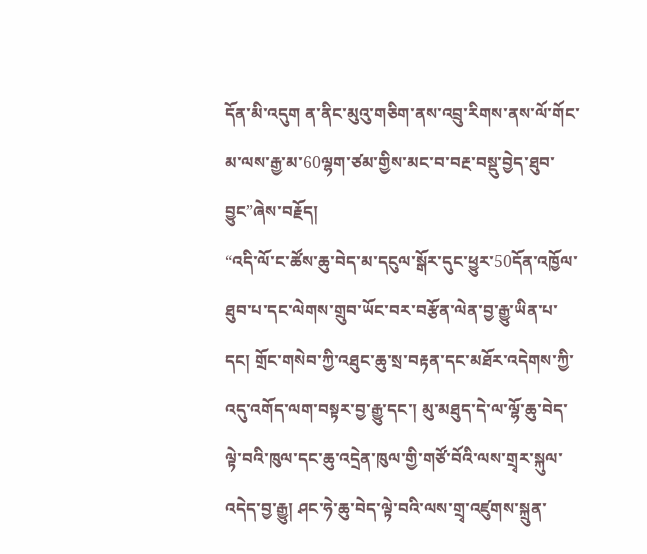དོན་མི་འདུག ན་ནིང་མུའུ་གཅིག་ནས་འབྲུ་རིགས་ནས་ལོ་གོང་མ་ལས་རྒྱ་མ་60ལྷག་ཙམ་གྱིས་མང་བ་བརྔ་བསྡུ་བྱེད་ཐུབ་བྱུང”ཞེས་བརྗོད།
“འདི་ལོ་ང་ཚོས་ཆུ་བེད་མ་དངུལ་སྒོར་དུང་ཕྱུར་50དོན་འཁྱོལ་ཐུབ་པ་དང་ལེགས་གྲུབ་ཡོང་བར་བརྩོན་ལེན་བྱ་རྒྱུ་ཡིན་པ་དང། གྲོང་གསེབ་ཀྱི་འཐུང་ཆུ་སྲ་བརྟན་དང་མཐོར་འདེགས་ཀྱི་འདུ་འགོད་ལག་བསྟར་བྱ་རྒྱུ་དང་། མུ་མཐུད་དེ་ལ་ལྷོ་ཆུ་བེད་ལྟེ་བའི་ཁུལ་དང་ཆུ་འདྲེན་ཁུལ་གྱི་གཙོ་བོའི་ལས་གྲྭར་སྐུལ་འདེད་བྱ་རྒྱུ། ཤང་ཧེ་ཆུ་བེད་ལྟེ་བའི་ལས་གྲྭ་འཛུགས་སྐྲུན་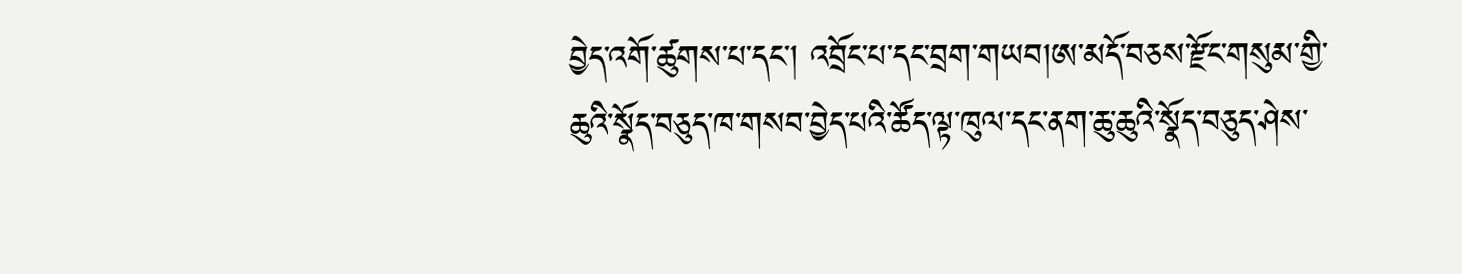བྱེད་འགོ་ཚུགས་པ་དང་། འབྲོང་པ་དང་བྲག་གཡབ།ཨ་མདོ་བཅས་རྫོང་གསུམ་གྱི་ཆུའི་སྣོད་བཅུད་ཁ་གསབ་བྱེད་པའི་ཚོད་ལྟ་ཁུལ་དང་ནག་ཆུ་ཆུའི་སྣོད་བཅུད་ཤེས་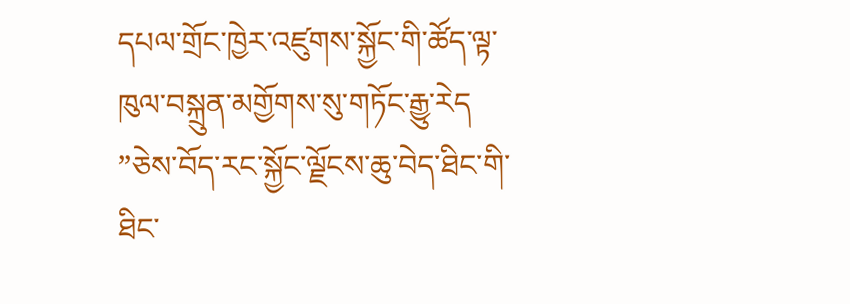དཔལ་གྲོང་ཁྱེར་འཛུགས་སྐྱོང་གི་ཚོད་ལྟ་ཁུལ་བསྐྲུན་མགྱོགས་སུ་གཏོང་རྒྱུ་རེད ”ཅེས་བོད་རང་སྐྱོང་ལྗོངས་ཆུ་བེད་ཐིང་གི་ཐིང་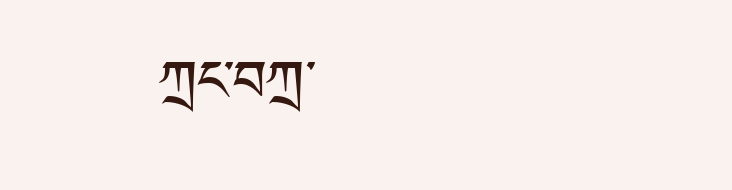ཀྲང་བཀྲ་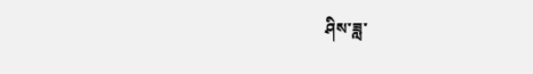ཤིས་ཟླ་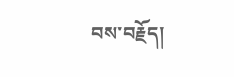བས་བརྗོད།